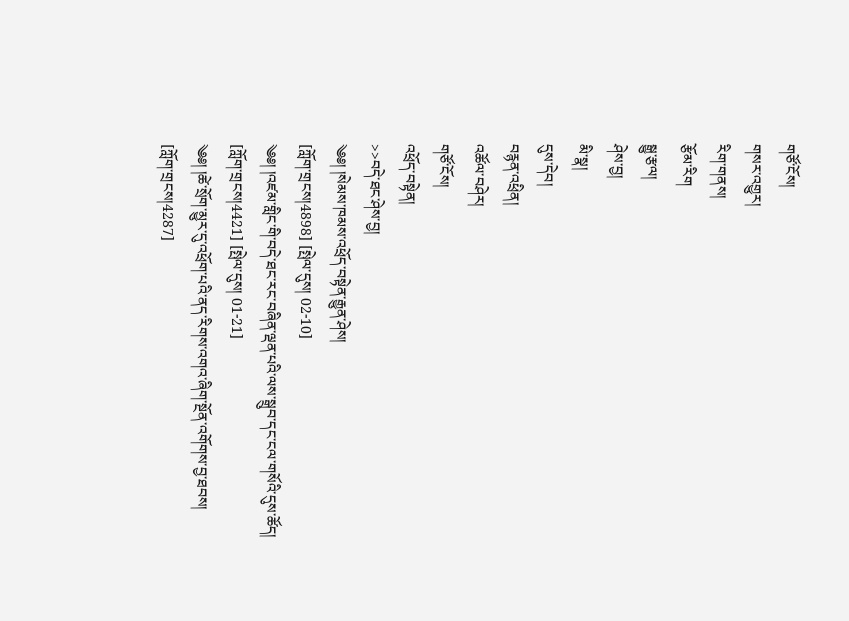གཙོ་ངོས།
གསར་འགྱུར།
རིག་གནས།
རྩོམ་རིག
སྒྱུ་རྩལ།
ཤེས་བྱ།
མི་སྣ།
དུས་དེབ།
བརྙན་འཕྲིན།
འཚོལ་བཤེར།
གཙོ་ངོས།
འཕྲོད་བསྟེན།
>>བདེ་ཐང་ཤེས་བྱ།
༄༅། །སེམས་ཁམས་འཕྲོད་བསྟེན་རྒྱུན་ཤེས།
[ཀློག་གྲངས།4898] [སྤེལ་དུས། 02-10]
༄༅། །འཛམ་གླིང་གི་བདེ་ཐང་རང་བཞིན་ལྡན་པའི་ལས་སྒྲུབ་དང་ངལ་གསོའི་དུས་ཚོད།
[ཀློག་གྲངས།4421] [སྤེལ་དུས། 01-21]
༄༅། །ཚེ་སྲོག་མྱུར་དུ་འཕྲོག་པའི་ནད་རིགས་འགའ་ཞིག་སྔོན་འགོགས་བྱ་ཐབས།
[ཀློག་གྲངས།4287]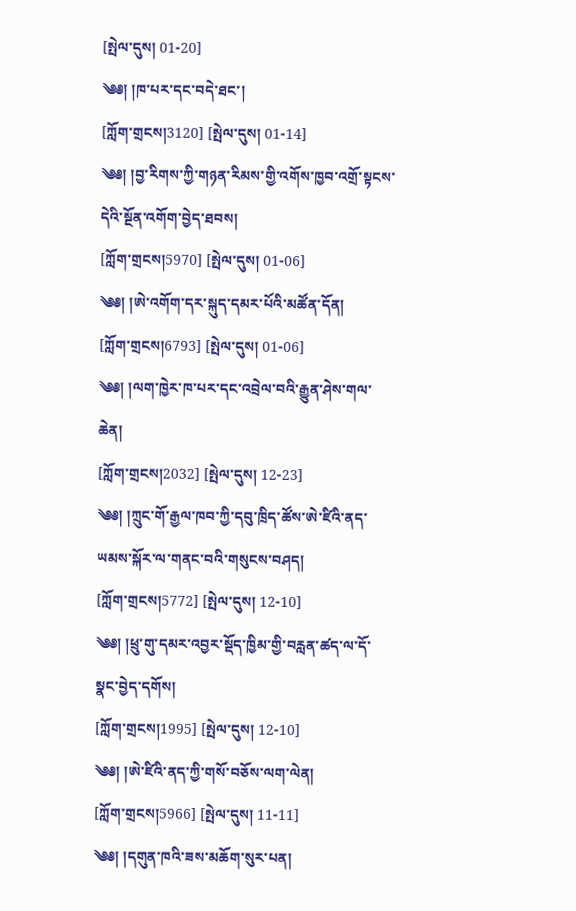[སྤེལ་དུས། 01-20]
༄༅། །ཁ་པར་དང་བདེ་ཐང་།
[ཀློག་གྲངས།3120] [སྤེལ་དུས། 01-14]
༄༅། །བྱ་རིགས་ཀྱི་གཉན་རིམས་གྱི་འགོས་ཁྱབ་འགྲོ་སྟངས་དེའི་སྔོན་འགོག་བྱེད་ཐབས།
[ཀློག་གྲངས།5970] [སྤེལ་དུས། 01-06]
༄༅། །ཨེ་འགོག་དར་སྐུད་དམར་པོའི་མཚོན་དོན།
[ཀློག་གྲངས།6793] [སྤེལ་དུས། 01-06]
༄༅། །ལག་ཁྱེར་ཁ་པར་དང་འབྲེལ་བའི་རྒྱུན་ཤེས་གལ་ཆེན།
[ཀློག་གྲངས།2032] [སྤེལ་དུས། 12-23]
༄༅། །ཀྲུང་གོ་རྒྱལ་ཁབ་ཀྱི་དབུ་ཁྲིད་ཚོས་ཨེ་ཛིའི་ནད་ཡམས་སྐོར་ལ་གནང་བའི་གསུངས་བཤད།
[ཀློག་གྲངས།5772] [སྤེལ་དུས། 12-10]
༄༅། །ཕྲུ་གུ་དམར་འབྱར་སྡོད་ཁྱིམ་གྱི་བརླན་ཚད་ལ་དོ་སྣང་བྱེད་དགོས།
[ཀློག་གྲངས།1995] [སྤེལ་དུས། 12-10]
༄༅། །ཨེ་ཛིའི་ནད་ཀྱི་གསོ་བཅོས་ལག་ལེན།
[ཀློག་གྲངས།5966] [སྤེལ་དུས། 11-11]
༄༅། །དགུན་ཁའི་ཟས་མཆོག་སུར་པན།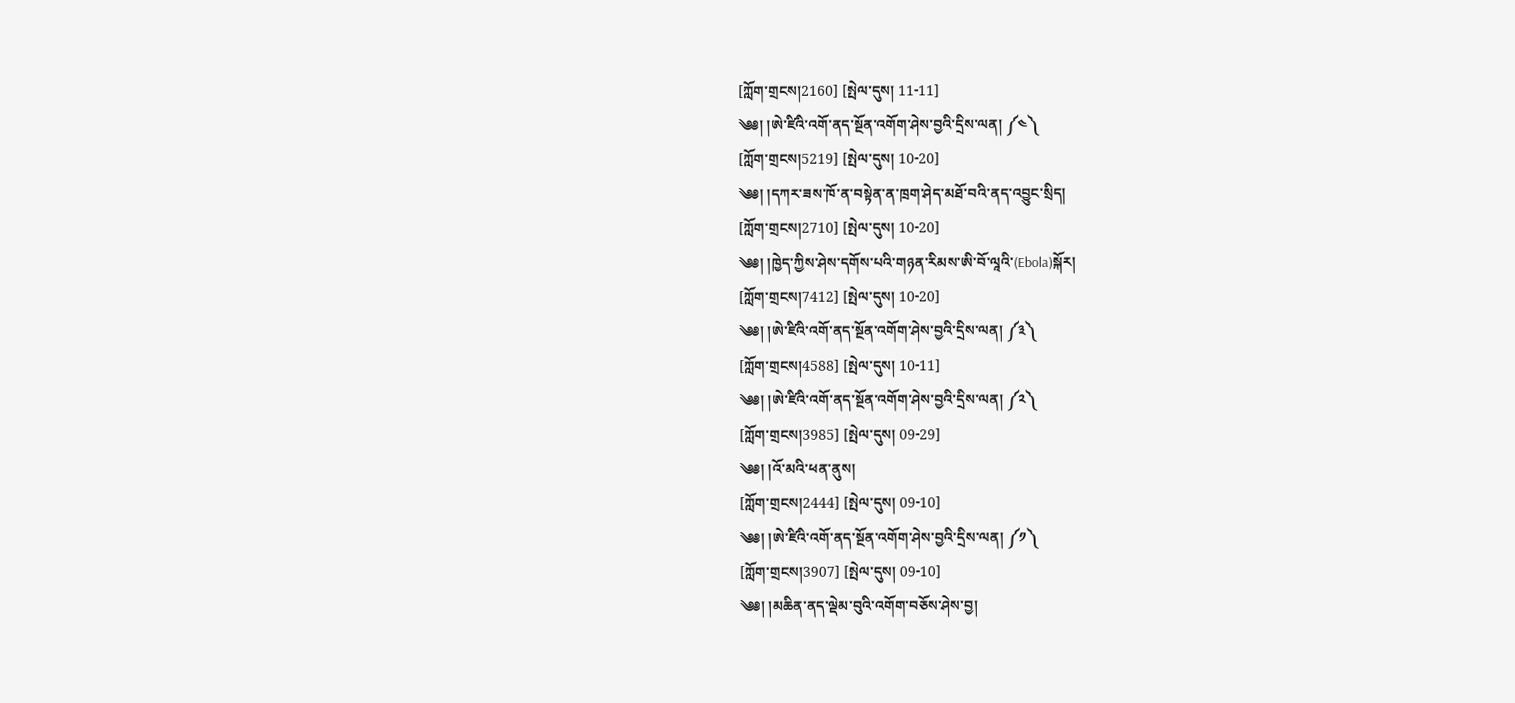[ཀློག་གྲངས།2160] [སྤེལ་དུས། 11-11]
༄༅། །ཨེ་ཛིའི་འགོ་ནད་སྔོན་འགོག་ཤེས་བྱའི་དྲིས་ལན། ༼༤༽
[ཀློག་གྲངས།5219] [སྤེལ་དུས། 10-20]
༄༅། །དཀར་ཟས་ཁོ་ན་བསྟེན་ན་ཁྲག་ཤེད་མཐོ་བའི་ནད་འབྱུང་སྲིད།
[ཀློག་གྲངས།2710] [སྤེལ་དུས། 10-20]
༄༅། །ཁྱེད་ཀྱིས་ཤེས་དགོས་པའི་གཉན་རིམས་ཨི་བོ་ལཱའི་(Ebola)སྐོར།
[ཀློག་གྲངས།7412] [སྤེལ་དུས། 10-20]
༄༅། །ཨེ་ཛིའི་འགོ་ནད་སྔོན་འགོག་ཤེས་བྱའི་དྲིས་ལན། ༼༣༽
[ཀློག་གྲངས།4588] [སྤེལ་དུས། 10-11]
༄༅། །ཨེ་ཛིའི་འགོ་ནད་སྔོན་འགོག་ཤེས་བྱའི་དྲིས་ལན། ༼༢༽
[ཀློག་གྲངས།3985] [སྤེལ་དུས། 09-29]
༄༅། །འོ་མའི་ཕན་ནུས།
[ཀློག་གྲངས།2444] [སྤེལ་དུས། 09-10]
༄༅། །ཨེ་ཛིའི་འགོ་ནད་སྔོན་འགོག་ཤེས་བྱའི་དྲིས་ལན། ༼༡༽
[ཀློག་གྲངས།3907] [སྤེལ་དུས། 09-10]
༄༅། །མཆིན་ནད་ལྡེམ་བུའི་འགོག་བཅོས་ཤེས་བྱ།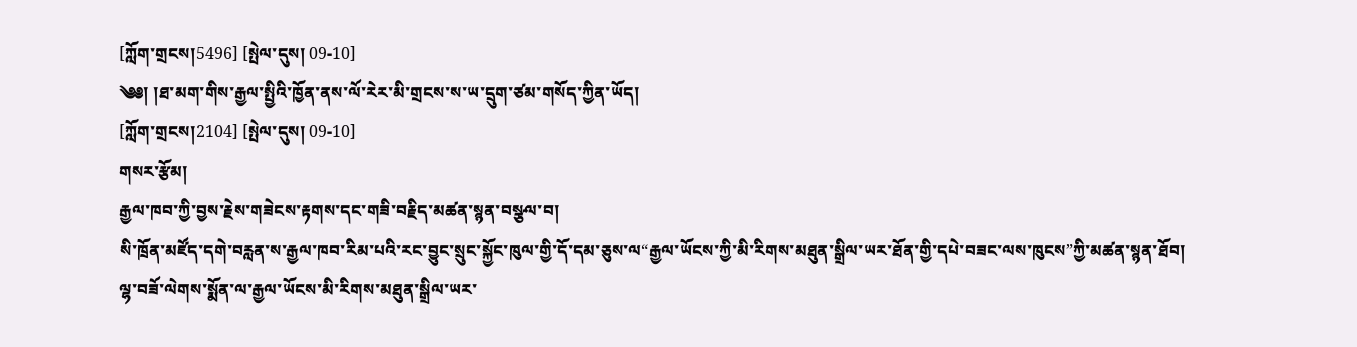[ཀློག་གྲངས།5496] [སྤེལ་དུས། 09-10]
༄༅། །ཐ་མག་གིས་རྒྱལ་སྤྱིའི་ཁྱོན་ནས་ལོ་རེར་མི་གྲངས་ས་ཡ་དྲུག་ཙམ་གསོད་ཀྱིན་ཡོད།
[ཀློག་གྲངས།2104] [སྤེལ་དུས། 09-10]
གསར་རྩོམ།
རྒྱལ་ཁབ་ཀྱི་བྱས་རྗེས་གཟེངས་རྟགས་དང་གཟི་བརྗིད་མཚན་སྙན་བསྩལ་བ།
སི་ཁྲོན་མཛོད་དགེ་བརླན་ས་རྒྱལ་ཁབ་རིམ་པའི་རང་བྱུང་སྲུང་སྐྱོང་ཁུལ་གྱི་དོ་དམ་ཅུས་ལ“རྒྱལ་ཡོངས་ཀྱི་མི་རིགས་མཐུན་སྒྲིལ་ཡར་ཐོན་གྱི་དཔེ་བཟང་ལས་ཁུངས”ཀྱི་མཚན་སྙན་ཐོབ།
ལྷ་བཟོ་ལེགས་སྨོན་ལ་རྒྱལ་ཡོངས་མི་རིགས་མཐུན་སྒྲིལ་ཡར་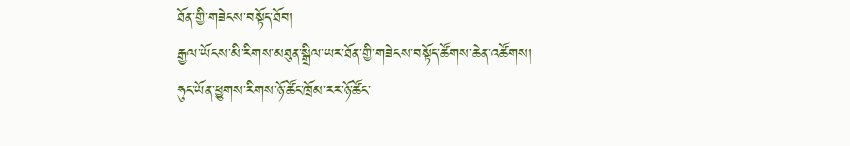ཐོན་གྱི་གཟེངས་བསྟོད་ཐོབ།
རྒྱལ་ཡོངས་མི་རིགས་མཐུན་སྒྲིལ་ཡར་ཐོན་གྱི་གཟེངས་བསྟོད་ཚོགས་ཆེན་འཚོགས།
ཧུང་ཡོན་ཕྱུགས་རིགས་ཉོ་ཚོང་ཁྲོམ་རར་ཉོ་ཚོང་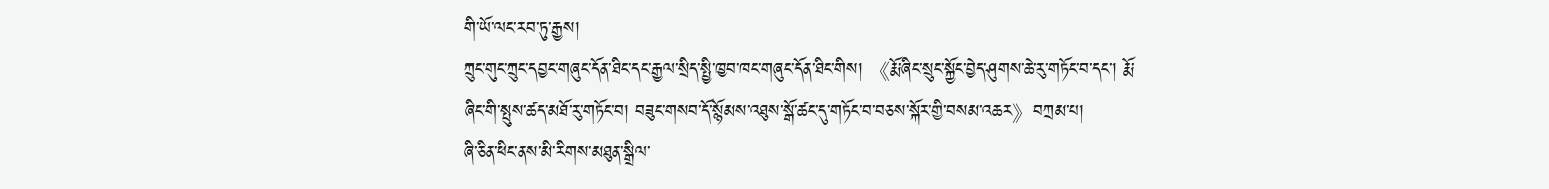གི་ཡོ་ལང་རབ་ཏུ་རྒྱས།
ཀྲུང་གུང་ཀྲུང་དབྱང་གཞུང་དོན་ཐིང་དང་རྒྱལ་སྲིད་སྤྱི་ཁྱབ་ཁང་གཞུང་དོན་ཐིང་གིས། 《རྨོ་ཞིང་སྲུང་སྐྱོང་བྱེད་ཤུགས་ཆེ་རུ་གཏོང་བ་དང་། རྨོ་ཞིང་གི་སྤུས་ཚད་མཐོ་རུ་གཏོང་བ། བཟུང་གསབ་དོ་སྙོམས་འཐུས་སྒོ་ཚང་དུ་གཏོང་བ་བཅས་སྐོར་གྱི་བསམ་འཆར》བཀྲམ་པ།
ཞི་ཅིན་ཕིང་ནས་མི་རིགས་མཐུན་སྒྲིལ་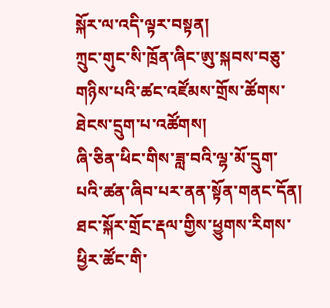སྐོར་ལ་འདི་ལྟར་བསྟན།
ཀྲུང་གུང་སི་ཁྲོན་ཞིང་ཨུ་སྐབས་བཅུ་གཉིས་པའི་ཚང་འཛོམས་གྲོས་ཚོགས་ཐེངས་དྲུག་པ་འཚོགས།
ཞི་ཅིན་ཕིང་གིས་ཟླ་བའི་ལྷ་མོ་དྲུག་པའི་ཚན་ཞིབ་པར་ནན་སྟོན་གནང་དོན།
ཐང་སྐོར་གྲོང་རྡལ་གྱིས་ཕྱུགས་རིགས་ཕྱིར་ཚོང་གི་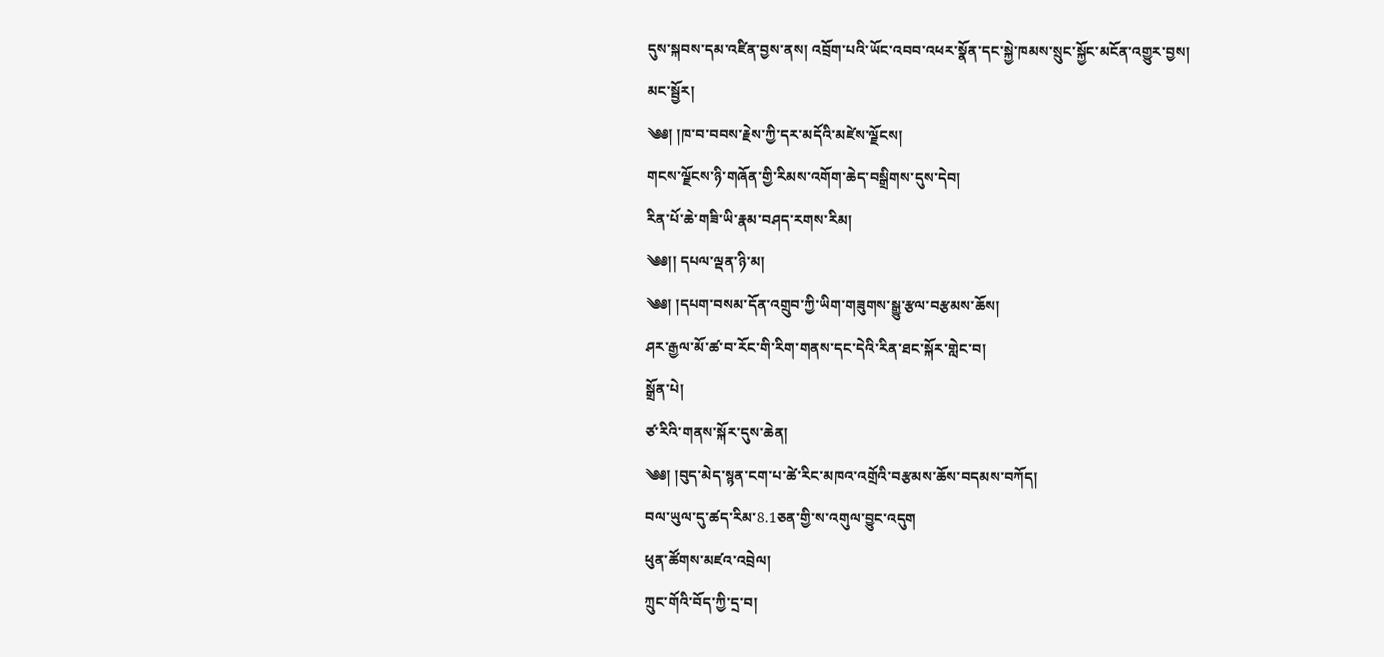དུས་སྐབས་དམ་འཛིན་བྱས་ནས། འབྲོག་པའི་ཡོང་འབབ་འཕར་སྣོན་དང་སྐྱེ་ཁམས་སྲུང་སྐྱོང་མངོན་འགྱུར་བྱས།
མང་སྦྱོར།
༄༅། །ཁ་བ་བབས་རྗེས་ཀྱི་དར་མདོའི་མཛེས་ལྗོངས།
གངས་ལྗོངས་ཉི་གཞོན་གྱི་རིམས་འགོག་ཆེད་བསྒྲིགས་དུས་དེབ།
རིན་པོ་ཆེ་གཟི་ཡི་རྣམ་བཤད་རགས་རིམ།
༄༅།། དཔལ་ལྡན་ཉི་མ།
༄༅། །དཔག་བསམ་དོན་འགྲུབ་ཀྱི་ཡིག་གཟུགས་སྒྱུ་རྩལ་བརྩམས་ཆོས།
ཤར་རྒྱལ་མོ་ཚ་བ་རོང་གི་རིག་གནས་དང་དེའི་རིན་ཐང་སྐོར་གླེང་བ།
སྒྲོན་པེ།
ཙ་རིའི་གནས་སྐོར་དུས་ཆེན།
༄༅། །བུད་མེད་སྙན་ངག་པ་ཚེ་རིང་མཁའ་འགྲོའི་བརྩམས་ཆོས་བདམས་བཀོད།
བལ་ཡུལ་དུ་ཚད་རིམ་8.1ཅན་གྱི་ས་འགུལ་བྱུང་འདུག
ཕུན་ཚོགས་མཛའ་འབྲེལ།
ཀྲུང་གོའི་བོད་ཀྱི་དྲ་བ།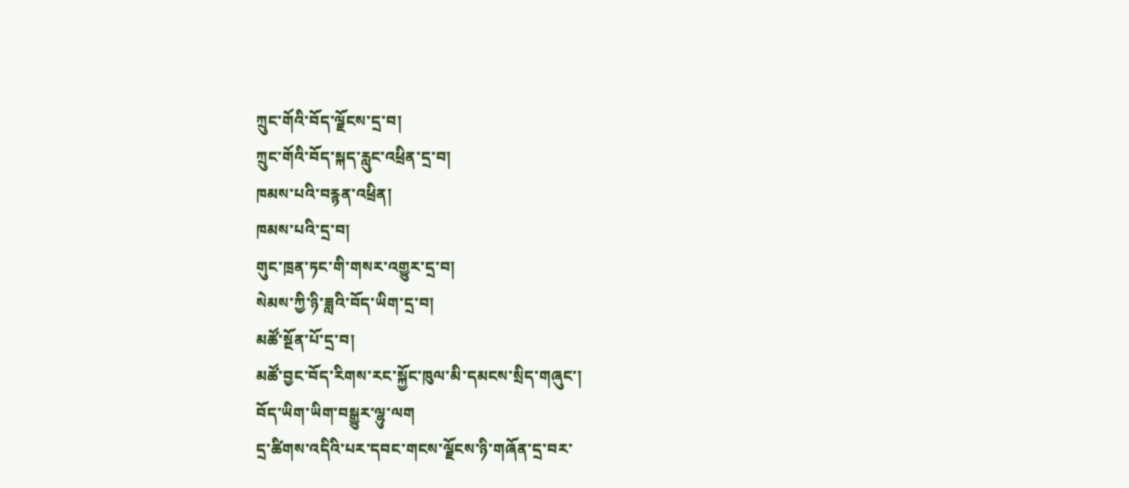ཀྲུང་གོའི་བོད་ལྗོངས་དྲ་བ།
ཀྲུང་གོའི་བོད་སྐད་རླུང་འཕྲིན་དྲ་བ།
ཁམས་པའི་བརྙན་འཕྲིན།
ཁམས་པའི་དྲ་བ།
གུང་ཁྲན་ཏང་གི་གསར་འགྱུར་དྲ་བ།
སེམས་ཀྱི་ཉི་ཟླའི་བོད་ཡིག་དྲ་བ།
མཚོ་སྔོན་པོ་དྲ་བ།
མཚོ་བྱང་བོད་རིགས་རང་སྐྱོང་ཁུལ་མི་དམངས་སྲིད་གཞུང་།
བོད་ཡིག་ཡིག་བསྒྱུར་ལྷུ་ལག
དྲ་ཚིགས་འདིའི་པར་དབང་གངས་ལྗོངས་ཉི་གཞོན་དྲ་བར་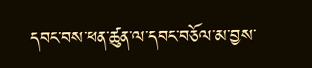དབང་བས་ཕན་ཚུན་ལ་དབང་བཅོལ་མ་བྱས་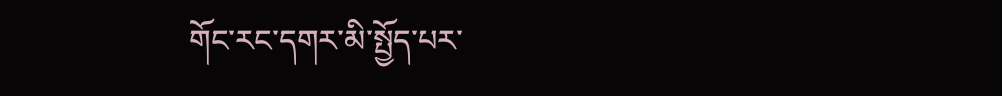གོང་རང་དགར་མི་སྤྱོད་པར་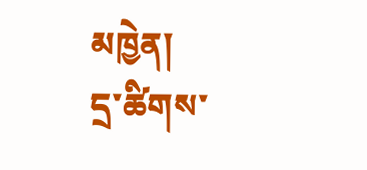མཁྱེན།
དྲ་ཚིགས་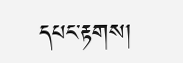དཔང་རྟགས།